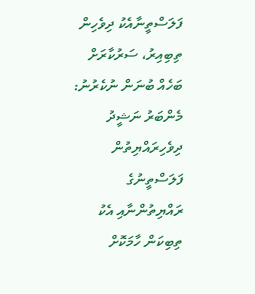ފަލަސްތީނާއެކު ދިވެހިން ތިބިއިރު، ސަރުކާރަށް ބަހެއް ބުނަން ނުކެރުނު: މެންބަރު ނަޝީދު
ދިވެހިރައްޔިތުން ފަލަސްތީނުގެ ރައްޔިތުންނާއި އެކު ތިބިކަން ހާމަކޮށް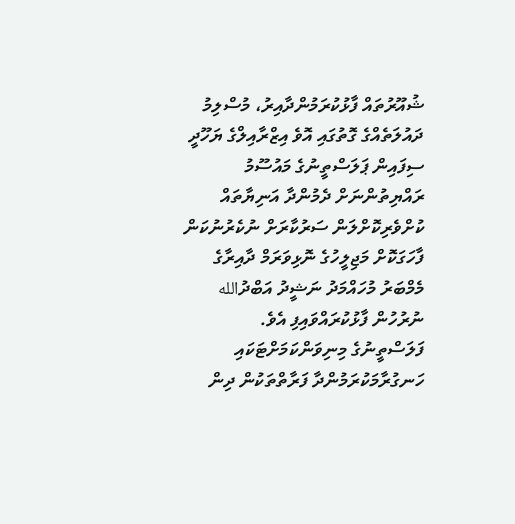ޝުއޫރުތައް ފާޅުކުރަމުންދާއިރު، މުސްލިމު ދައުލަތެއްގެ ގޮތުގައި އޮވެ އިޒްރާއިލްގެ ޔަހޫދީ ސިފައިން ޕަލަސްތީނުގެ މައުސޫމު ރައްޔިތުންނަށް ދެމުންދާ އަނިޔާތައް ކުށްވެރިކޮށްލަން ސަރުކާރަށް ނުކެރުނުކަން ފާހަގަކޮށް މަޖިލީހުގެ ނޮޅިވަރަމް ދާއިރާގެ މެމްބަރު މުހައްމަދު ނަޝީދު އަބްދުالله ނުރުހުން ފާޅުކުރައްވައިފި އެވެ.
ފަލަސްތީނުގެ މިނިވަންކަމަށްޓަކައި ހަނގުރާމަކުރަމުންދާ ފަރާތްތަކުން ދިން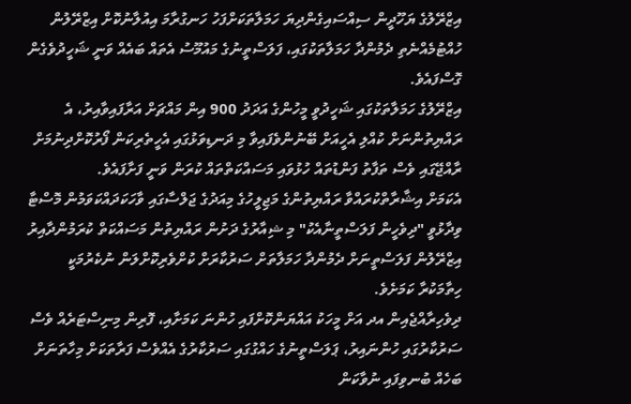އިޒްރޭލުގެ ޔަހޫދީން ސިއްސައިގެންދިޔަ ހަމަލާތަކަށްފަހު ހަނގުރާމަ އިއުލާނުކޮށް އިޒްރޭލުން ހުއްޓުމެއްނެތި ދެމުންދާ ހަމަލާތަކުގައި، ފަލަސްތީނުގެ މައުމޫސު އެތައް ބައެއް ވަނީ ޝަހީދުވެގެން ގޮސްފައެވެ.
އިޒްރޭލުގެ ހަމަލާތަކުގައި ޝަހީދުވީ މީހުންގެ އަދަދު 900 އިން މައްޗަށް އަރާފައިވާއިރު، އެ ރައްޔިތުންނަށް ކުއްލި އެހީއަށް ބޭނުންވެފައިވާ މި ދަނޑިވަޅުގައި އެހީތެރިކަން ފޯރުކޮށްދިނުމަށް ރާއްޖޭގައި ވެސް ތަފާތު ފަންޑުތައް ހުޅުވައި މަސައްކަތްތައް ކުރަން ވަނީ ފަށާފައެވެ.
އެކަމަށް އިޝާރާތްކުރައްވާ ރައްޔިތުންގެ މަޖިލީހުގެ މިއަދުގެ ޖަލްސާގައި ވާހަކަދައްކަވަމުން މޮސްޓާ ވިދާޅުވީ "ދިވެހީން ފަލަސްތީނާއެކު" މި ޝިއާރުގެ ދަށުން ރައްޔިތުން މަސައްކަތް ކުރަމުންދާއިރު އިޒްރޭލުން ފަލަސްތީނަށް ދެމުންދާ ހަމަލާތަށް ސަރުކާރަށް ކުށްވެރިކޮށްލަން ނުކެރުމަކީ ހިތާމަކުރާ ކަމަށެވެ.
ދިވެހިރާއްޖެއިން އދ އަށް މީހަކު އައްޔަންކޮށްފައި ހުންނަ ކަމަށާއި، ފޮރިން މިނިސްޓަރެއް ވެސް ސަރުކާރުގައި ހުންނައިރު، ޕަލަސްތީނުގެ ހައްގުގައި ސަރުކާރުގެ އެއްވެސް ފަރާތަކަށް މިހާތަނަށް ބަހެއް ބުނވިފައި ނުވާކަން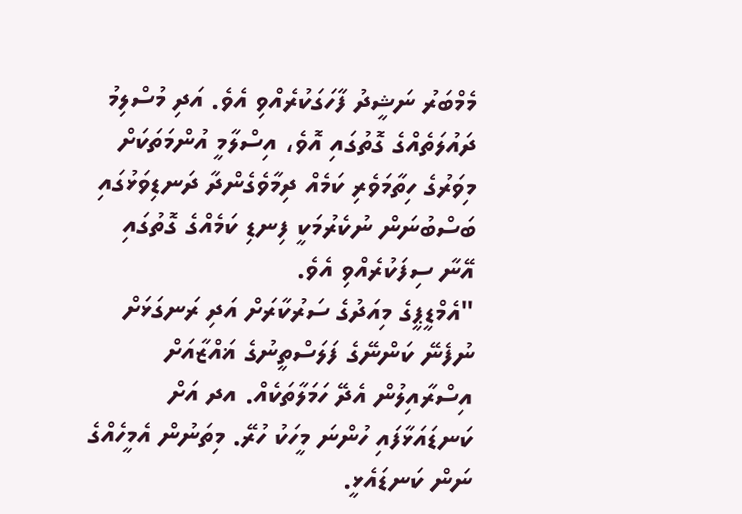މެމްބަރު ނަޝީދު ފާހަގަކުރެއްވި އެވެ. އަދި މުސްލިމު ދައުލަތެއްގެ ގޮތުގައި އޮވެ، އިސްލާމީ އުންމަތަކަށް މިވަރުގެ ހިތާމަވެރި ކަމެއް ދިމާވެގެންދާ ދަނޑިވަޅުގައި ބަސްބުނަން ނުކެރުމަކީ ފިނޑި ކަމެއްގެ ގޮތުގައި އޭނާ ސިފަކުރެއްވި އެވެ.
"އެމްޑީޕީގެ މިއަދުގެ ސަރުކާރަށް އަދި ރަނގަޅަށް ނުފެނޭ ކަންނޭގެ ފަލަސްތީނުގެ ޣައްޒާއަށް އިސްރާއިލުން އެދޭ ހަމަލާތަކެއް. އދ އަށް ކަނޑައަޅާފައި ހުންނަ މީހަކު ހުރޭ. މިތަނުން އެމީހެއްގެ ނަން ކަނޑައެޅީ.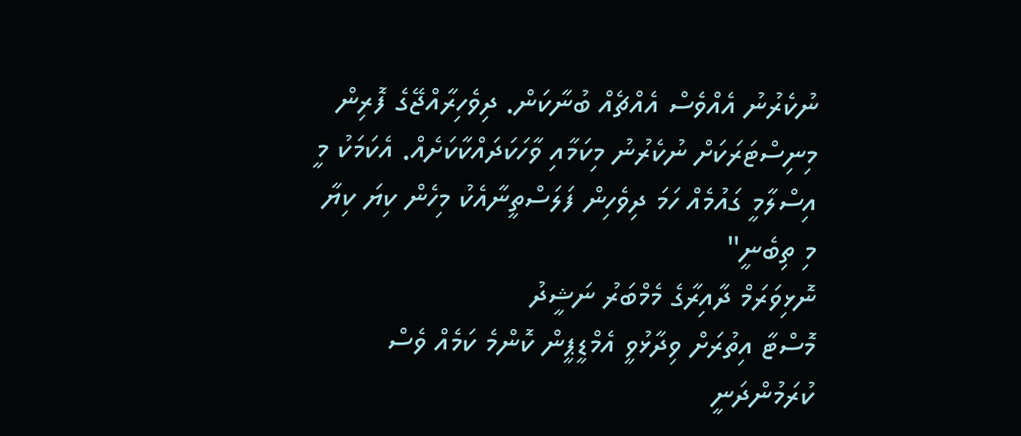ނުކެރުނު އެއްވެސް އެއްޗެއް ބުނާކަން. ދިވެހިރާއްޖޭގެ ފޮރިން މިނިސްޓަރަކަށް ނުކެރުނު މިކަމާއި ވާހަކަދައްކާކަށެއް. އެކަމަކު މީ އިސްލާމީ ގައުމެއް ހަމަ ދިވެހިން ފަލަސްތީނާއެކު މިހެން ކިޔަ ކިޔާ މި ތިބެނީ"
ނޮޅިވަރަމް ދާއިރާގެ މެމްބަރު ނަޝީދު
މޮސްޓާ އިތުރަށް ވިދާޅުވީ އެމްޑީޕީން ކޮންމެ ކަމެއް ވެސް ކުރަމުންދަނީ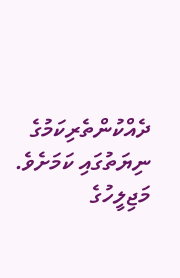ދެއްކުންތެރިކަމުގެ ނިޔަތުގައި ކަމަށެވެ. މަޖިލީހުގެ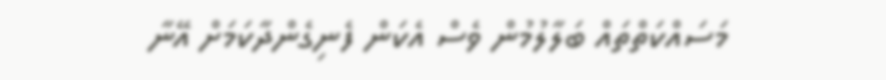މަސައްކަތްތައް ބަލާލުމުން ވެސް އެކަން ފެނިގެންދާކަމަށް އޭނާ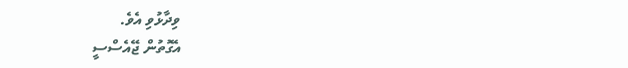ވިދާޅުވި އެވެ.
އެގޮތުން ޖޭއެސްސީ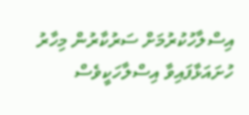އިސްލާހުކުރުމަށް ސަރުކާރުން މިހާރު ހުށައަޅާފައިވާ އިސްލާހަކީވެސް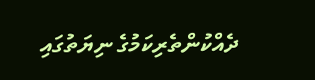ދެއްކުންތެރިކަމުގެ ނިޔަތުގައި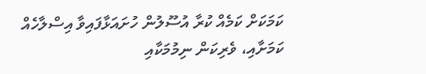ކަމަކަށް ކަމެއް ކުރާ އުސޫލުން ހުށައަޅާފައިވާ އިސްލާހެއް ކަމަށާއި، ވެރިކަން ނިމުމަކާއި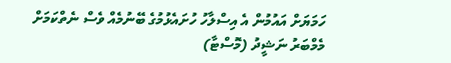ހަމަޔަށް އައުމުން އެ އިސްލާހު ހުށައެޅުމުގެ ބޭނުމެއް ވެސް ނެތްކަމަށް މެމްބަރު ނަޝީދު (މޮސްޓާ)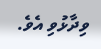ވިދާޅުވި އެވެ.